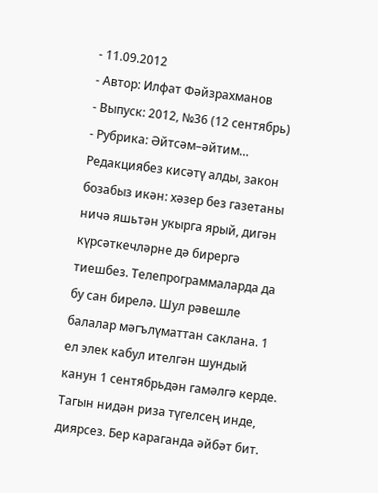- 11.09.2012
- Автор: Илфат Фәйзрахманов
- Выпуск: 2012, №36 (12 сентябрь)
- Рубрика: Әйтсәм–әйтим…
Редакциябез кисәтү алды, закон бозабыз икән: хәзер без газетаны ничә яшьтән укырга ярый, дигән күрсәткечләрне дә бирергә тиешбез. Телепрограммаларда да бу сан бирелә. Шул рәвешле балалар мәгълүматтан саклана. 1 ел элек кабул ителгән шундый канун 1 сентябрьдән гамәлгә керде.
Тагын нидән риза түгелсең инде, диярсез. Бер караганда әйбәт бит.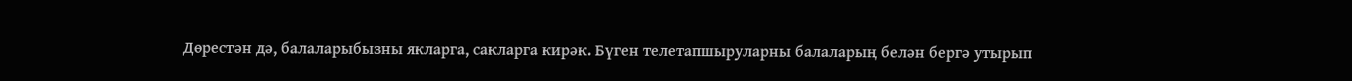Дөрестән дә, балаларыбызны якларга, сакларга кирәк. Бүген телетапшыруларны балаларың белән бергә утырып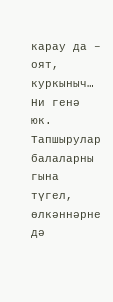карау да – оят, куркыныч… Ни генә юк. Тапшырулар балаларны гына түгел, өлкәннәрне дә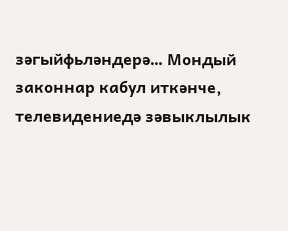зәгыйфьләндерә… Мондый законнар кабул иткәнче, телевидениедә зәвыклылык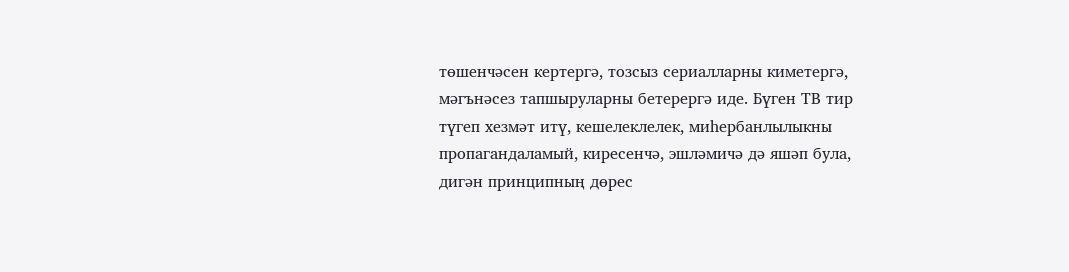төшенчәсен кертергә, тозсыз сериалларны киметергә, мәгънәсез тапшыруларны бетерергә иде. Бүген ТВ тир түгеп хезмәт итү, кешелеклелек, миһербанлылыкны пропагандаламый, киресенчә, эшләмичә дә яшәп була, дигән принципның дөрес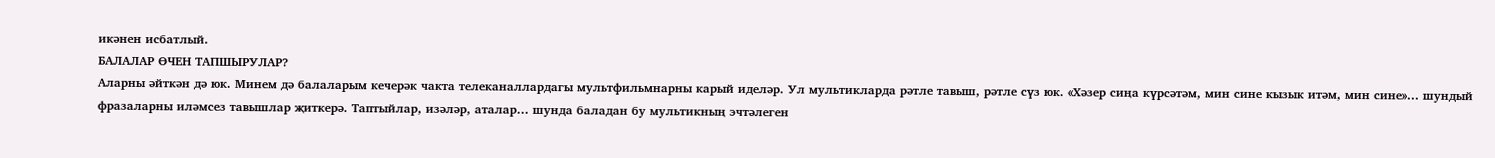икәнен исбатлый.
БАЛАЛАР ӨЧЕН ТАПШЫРУЛАР?
Аларны әйткән дә юк. Минем дә балаларым кечерәк чакта телеканаллардагы мультфильмнарны карый иделәр. Ул мультикларда рәтле тавыш, рәтле сүз юк. «Хәзер сиңа күрсәтәм, мин сине кызык итәм, мин сине»… шундый фразаларны иләмсез тавышлар җиткерә. Таптыйлар, изәләр, аталар… шунда баладан бу мультикның эчтәлеген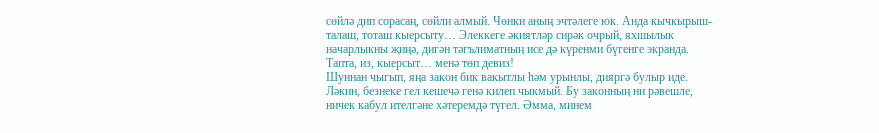сөйлә дип сорасаң, сөйли алмый. Чөнки аның эчтәлеге юк. Анда кычкырыш-талаш, тоташ кыерсыту… Элеккеге әкиятләр сирәк очрый, яхшылык начарлыкны җиңә, дигән тәгълиматның исе дә күренми бүгенге экранда. Тапта, из, кыерсыт… менә төп девиз!
Шуннан чыгып, яңа закон бик вакытлы һәм урынлы, дияргә булыр иде. Ләкин, безнеке гел кешечә генә килеп чыкмый. Бу законның ни рәвешле, ничек кабул ителгәне хәтеремдә түгел. Әмма, минем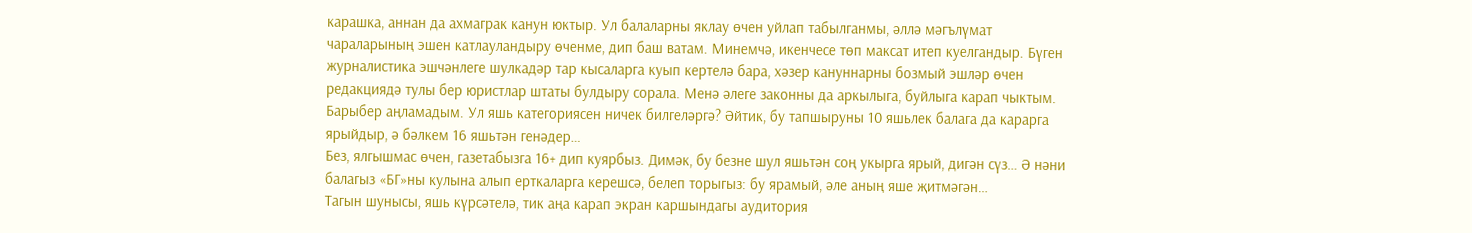карашка, аннан да ахмаграк канун юктыр. Ул балаларны яклау өчен уйлап табылганмы, әллә мәгълүмат чараларының эшен катлауландыру өченме, дип баш ватам. Минемчә, икенчесе төп максат итеп куелгандыр. Бүген журналистика эшчәнлеге шулкадәр тар кысаларга куып кертелә бара, хәзер кануннарны бозмый эшләр өчен редакциядә тулы бер юристлар штаты булдыру сорала. Менә әлеге законны да аркылыга, буйлыга карап чыктым. Барыбер аңламадым. Ул яшь категориясен ничек билгеләргә? Әйтик, бу тапшыруны 10 яшьлек балага да карарга ярыйдыр, ә бәлкем 16 яшьтән генәдер…
Без, ялгышмас өчен, газетабызга 16+ дип куярбыз. Димәк, бу безне шул яшьтән соң укырга ярый, дигән сүз… Ә нәни балагыз «БГ»ны кулына алып ерткаларга керешсә, белеп торыгыз: бу ярамый, әле аның яше җитмәгән…
Тагын шунысы, яшь күрсәтелә, тик аңа карап экран каршындагы аудитория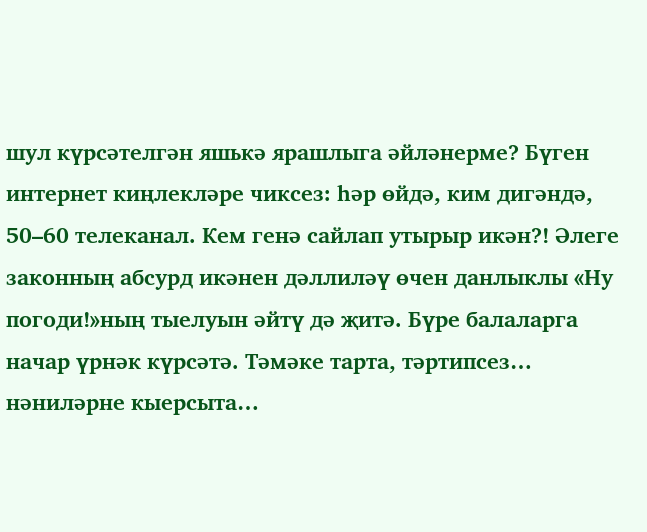шул күрсәтелгән яшькә ярашлыга әйләнерме? Бүген интернет киңлекләре чиксез: һәр өйдә, ким дигәндә, 50–60 телеканал. Кем генә сайлап утырыр икән?! Әлеге законның абсурд икәнен дәллиләү өчен данлыклы «Ну погоди!»ның тыелуын әйтү дә җитә. Бүре балаларга начар үрнәк күрсәтә. Тәмәке тарта, тәртипсез… нәниләрне кыерсыта…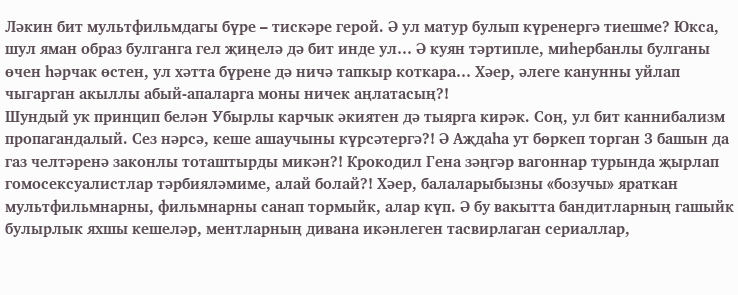Ләкин бит мультфильмдагы бүре – тискәре герой. Ә ул матур булып күренергә тиешме? Юкса, шул яман образ булганга гел җиңелә дә бит инде ул… Ә куян тәртипле, миһербанлы булганы өчен һәрчак өстен, ул хәтта бүрене дә ничә тапкыр коткара… Хәер, әлеге канунны уйлап чыгарган акыллы абый-апаларга моны ничек аңлатасың?!
Шундый ук принцип белән Убырлы карчык әкиятен дә тыярга кирәк. Соң, ул бит каннибализм пропагандалый. Сез нәрсә, кеше ашаучыны күрсәтергә?! Ә Аҗдаһа ут бөркеп торган 3 башын да газ челтәренә законлы тоташтырды микән?! Крокодил Гена зәңгәр вагоннар турында җырлап гомосексуалистлар тәрбияләмиме, алай болай?! Хәер, балаларыбызны «бозучы» яраткан мультфильмнарны, фильмнарны санап тормыйк, алар күп. Ә бу вакытта бандитларның гашыйк булырлык яхшы кешеләр, ментларның дивана икәнлеген тасвирлаган сериаллар,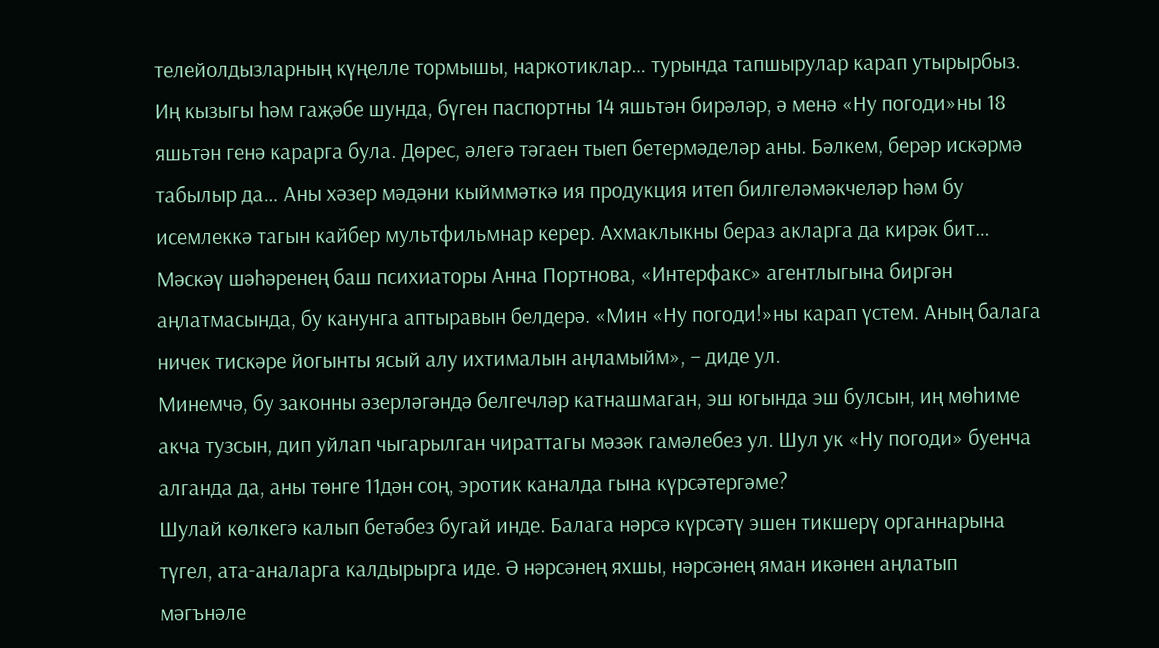телейолдызларның күңелле тормышы, наркотиклар… турында тапшырулар карап утырырбыз.
Иң кызыгы һәм гаҗәбе шунда, бүген паспортны 14 яшьтән бирәләр, ә менә «Ну погоди»ны 18 яшьтән генә карарга була. Дөрес, әлегә тәгаен тыеп бетермәделәр аны. Бәлкем, берәр искәрмә табылыр да… Аны хәзер мәдәни кыйммәткә ия продукция итеп билгеләмәкчеләр һәм бу исемлеккә тагын кайбер мультфильмнар керер. Ахмаклыкны бераз акларга да кирәк бит… Мәскәү шәһәренең баш психиаторы Анна Портнова, «Интерфакс» агентлыгына биргән аңлатмасында, бу канунга аптыравын белдерә. «Мин «Ну погоди!»ны карап үстем. Аның балага ничек тискәре йогынты ясый алу ихтималын аңламыйм», – диде ул.
Минемчә, бу законны әзерләгәндә белгечләр катнашмаган, эш югында эш булсын, иң мөһиме акча тузсын, дип уйлап чыгарылган чираттагы мәзәк гамәлебез ул. Шул ук «Ну погоди» буенча алганда да, аны төнге 11дән соң, эротик каналда гына күрсәтергәме?
Шулай көлкегә калып бетәбез бугай инде. Балага нәрсә күрсәтү эшен тикшерү органнарына түгел, ата-аналарга калдырырга иде. Ә нәрсәнең яхшы, нәрсәнең яман икәнен аңлатып мәгънәле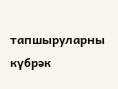тапшыруларны күбрәк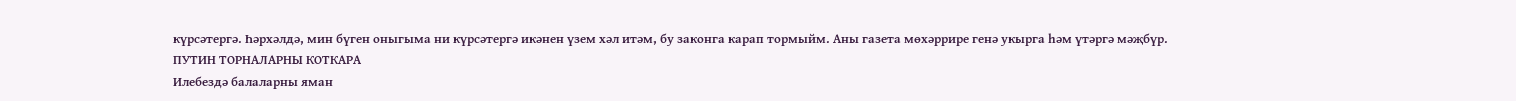күрсәтергә. Һәрхәлдә, мин бүген оныгыма ни күрсәтергә икәнен үзем хәл итәм, бу законга карап тормыйм. Аны газета мөхәррире генә укырга һәм үтәргә мәҗбүр.
ПУТИН ТОРНАЛАРНЫ КОТКАРА
Илебездә балаларны яман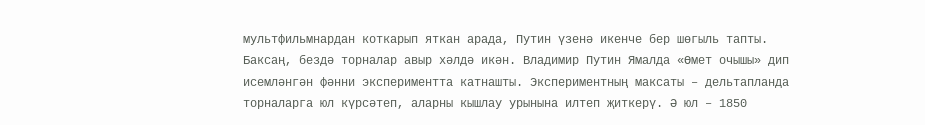мультфильмнардан коткарып яткан арада, Путин үзенә икенче бер шөгыль тапты. Баксаң, бездә торналар авыр хәлдә икән. Владимир Путин Ямалда «Өмет очышы» дип исемләнгән фәнни экспериментта катнашты. Экспериментның максаты – дельтапланда торналарга юл күрсәтеп, аларны кышлау урынына илтеп җиткерү. Ә юл – 1850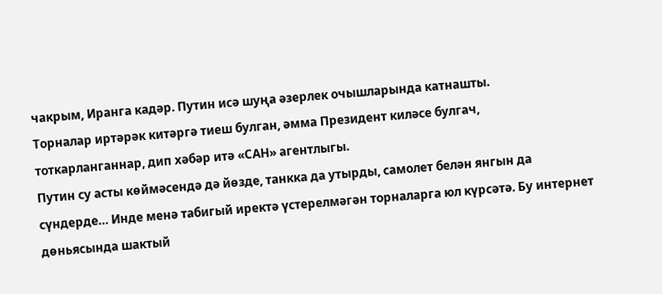чакрым, Иранга кадәр. Путин исә шуңа әзерлек очышларында катнашты.
Торналар иртәрәк китәргә тиеш булган, әмма Президент киләсе булгач, тоткарланганнар, дип хәбәр итә «САН» агентлыгы.
Путин су асты көймәсендә дә йөзде, танкка да утырды, самолет белән янгын да сүндерде… Инде менә табигый иректә үстерелмәгән торналарга юл күрсәтә. Бу интернет дөньясында шактый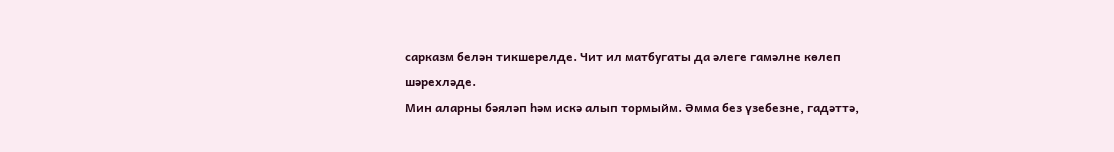сарказм белән тикшерелде. Чит ил матбугаты да әлеге гамәлне көлеп шәрехләде.
Мин аларны бәяләп һәм искә алып тормыйм. Әмма без үзебезне, гадәттә,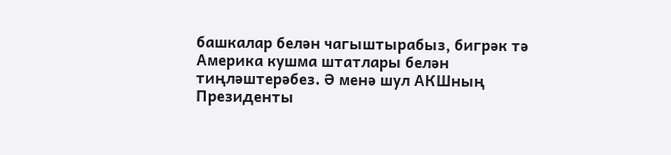башкалар белән чагыштырабыз, бигрәк тә Америка кушма штатлары белән тиңләштерәбез. Ә менә шул АКШның Президенты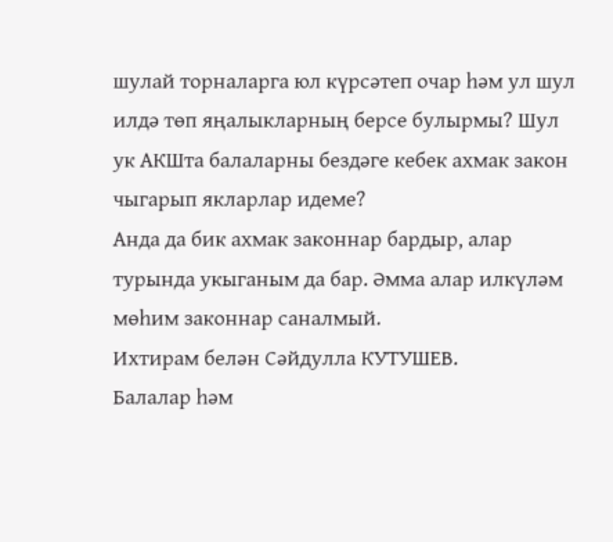шулай торналарга юл күрсәтеп очар һәм ул шул илдә төп яңалыкларның берсе булырмы? Шул ук АКШта балаларны бездәге кебек ахмак закон чыгарып якларлар идеме?
Анда да бик ахмак законнар бардыр, алар турында укыганым да бар. Әмма алар илкүләм мөһим законнар саналмый.
Ихтирам белән Сәйдулла КУТУШЕВ.
Балалар һәм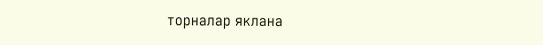торналар яклана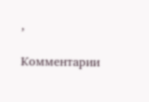,

Комментарии